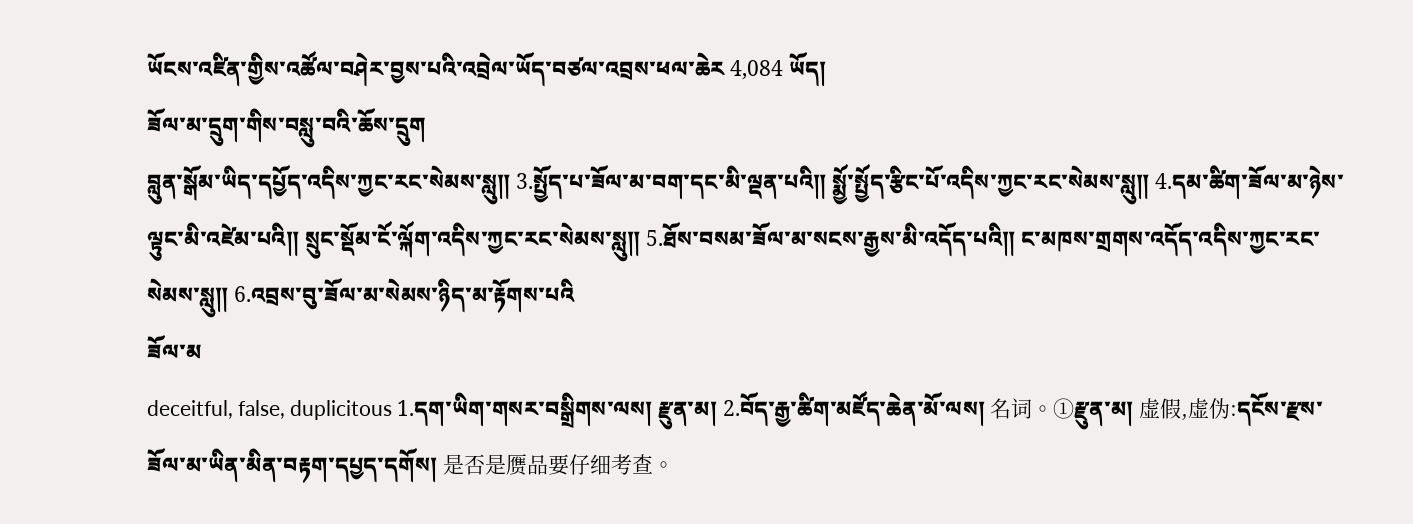ཡོངས་འཛིན་གྱིས་འཚོལ་བཤེར་བྱས་པའི་འབྲེལ་ཡོད་བཙལ་འབྲས་ཕལ་ཆེར 4,084 ཡོད།
ཟོལ་མ་དྲུག་གིས་བསླུ་བའི་ཆོས་དྲུག
བླུན་སྒོམ་ཡིད་དཔྱོད་འདིས་ཀྱང་རང་སེམས་སླུ༎ 3.སྤྱོད་པ་ཟོལ་མ་བག་དང་མི་ལྡན་པའི༎ སྨྱོ་སྤྱོད་རྩིང་པོ་འདིས་ཀྱང་རང་སེམས་སླུ༎ 4.དམ་ཚིག་ཟོལ་མ་ཉེས་ལྟུང་མི་འཛེམ་པའི༎ སྲུང་སྡོམ་ངོ་ལྐོག་འདིས་ཀྱང་རང་སེམས་སླུ༎ 5.ཐོས་བསམ་ཟོལ་མ་སངས་རྒྱས་མི་འདོད་པའི༎ ང་མཁས་གྲགས་འདོད་འདིས་ཀྱང་རང་སེམས་སླུ༎ 6.འབྲས་བུ་ཟོལ་མ་སེམས་ཉིད་མ་རྟོགས་པའི
ཟོལ་མ
deceitful, false, duplicitous 1.དག་ཡིག་གསར་བསྒྲིགས་ལས། རྫུན་མ། 2.བོད་རྒྱ་ཚིག་མཛོད་ཆེན་མོ་ལས། 名词。①རྫུན་མ། 虚假,虚伪:དངོས་རྫས་ཟོལ་མ་ཡིན་མིན་བརྟག་དཔྱད་དགོས། 是否是赝品要仔细考查。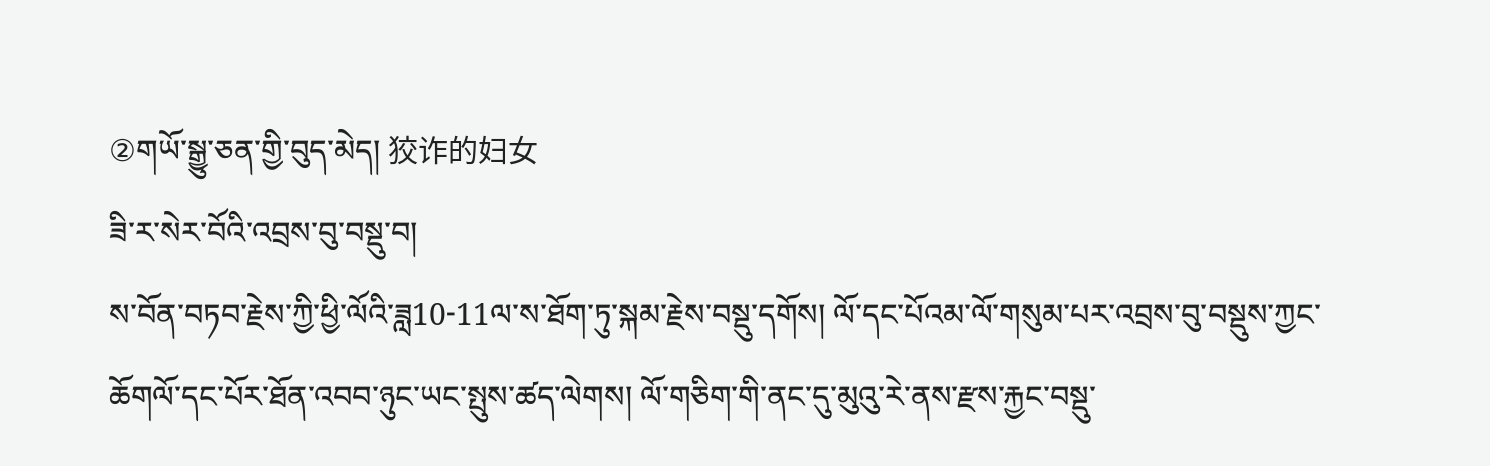②གཡོ་སྒྱུ་ཅན་གྱི་བུད་མེད། 狡诈的妇女
ཟི་ར་སེར་བོའི་འབྲས་བུ་བསྡུ་བ།
ས་བོན་བཏབ་རྗེས་ཀྱི་ཕྱི་ལོའི་ཟླ10-11ལ་ས་ཐོག་ཏུ་སྐམ་རྗེས་བསྡུ་དགོས། ལོ་དང་པོའམ་ལོ་གསུམ་པར་འབྲས་བུ་བསྡུས་ཀྱང་ཆོགལོ་དང་པོར་ཐོན་འབབ་ཉུང་ཡང་སྤུས་ཚད་ལེགས། ལོ་གཅིག་གི་ནང་དུ་མུའུ་རེ་ནས་རྫས་རྐྱང་བསྡུ་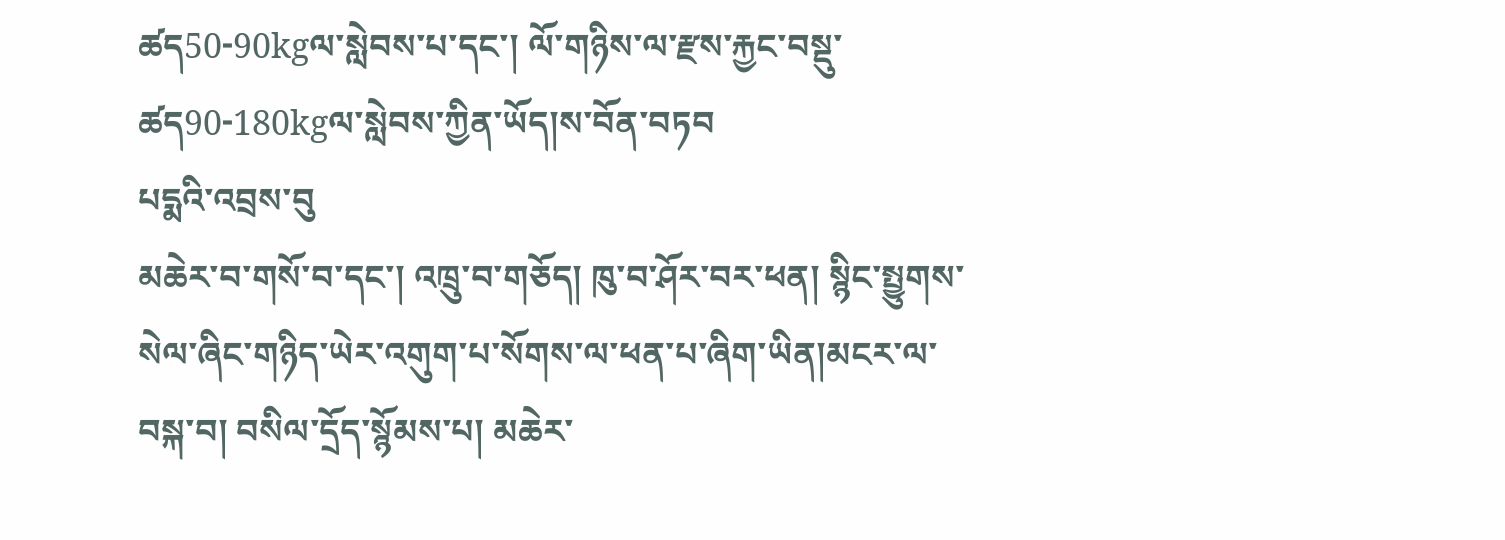ཚད50-90kgལ་སླེབས་པ་དང་། ལོ་གཉིས་ལ་རྫས་རྐྱང་བསྡུ་ཚད90-180kgལ་སླེབས་ཀྱིན་ཡོད།ས་བོན་བཏབ
པདྨའི་འབྲས་བུ
མཆེར་བ་གསོ་བ་དང་། འཁྲུ་བ་གཅོད། ཁུ་བ་ཤོར་བར་ཕན། སྙིང་སྤྱུགས་སེལ་ཞིང་གཉིད་ཡེར་འགུག་པ་སོགས་ལ་ཕན་པ་ཞིག་ཡིན།མངར་ལ་བསྐ་བ། བསིལ་དྲོད་སྙོམས་པ། མཆེར་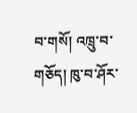བ་གསོ། འཁྲུ་བ་གཅོད། ཁུ་བ་ཤོར་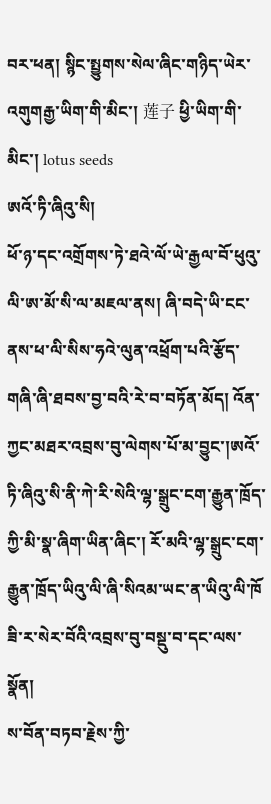བར་ཕན། སྙིང་སྤྱུགས་སེལ་ཞིང་གཉིད་ཡེར་འགུགརྒྱ་ཡིག་གི་མིང་། 莲子 ཕྱི་ཡིག་གི་མིང་། lotus seeds
ཨའོ་ཏི་ཞིའུ་སི།
ཕོ་ཉ་དང་འགྲོགས་ཏེ་ཐའེ་ལོ་ཡེ་རྒྱལ་བོ་ཕུའུ་ལི་ཨ་མོ་སི་ལ་མཇལ་ནས། ཞི་བདེ་ཡི་ངང་ནས་ཕ་ལི་སིས་ཧའེ་ལུན་འཕྲོག་པའི་རྩོད་གཞི་ཞི་ཐབས་བྱ་བའི་རེ་བ་བཏོན་མོད། འོན་ཀྱང་མཐར་འབྲས་བུ་ལེགས་པོ་མ་བྱུང་།ཨའོ་ཏི་ཞིའུ་སི་ནི་ཀེ་རི་སེའི་ལྷ་སྒྲུང་ངག་རྒྱུན་ཁྲོད་ཀྱི་མི་སྣ་ཞིག་ཡིན་ཞིང་། རོ་མའི་ལྷ་སྒྲུང་ངག་རྒྱུན་ཁྲོད་ཡིའུ་ལི་ཞི་སིའམ་ཡང་ན་ཡིའུ་ལི་ཁོ
ཟི་ར་སེར་བོའི་འབྲས་བུ་བསྡུ་བ་དང་ལས་སྣོན།
ས་བོན་བཏབ་རྗེས་ཀྱི་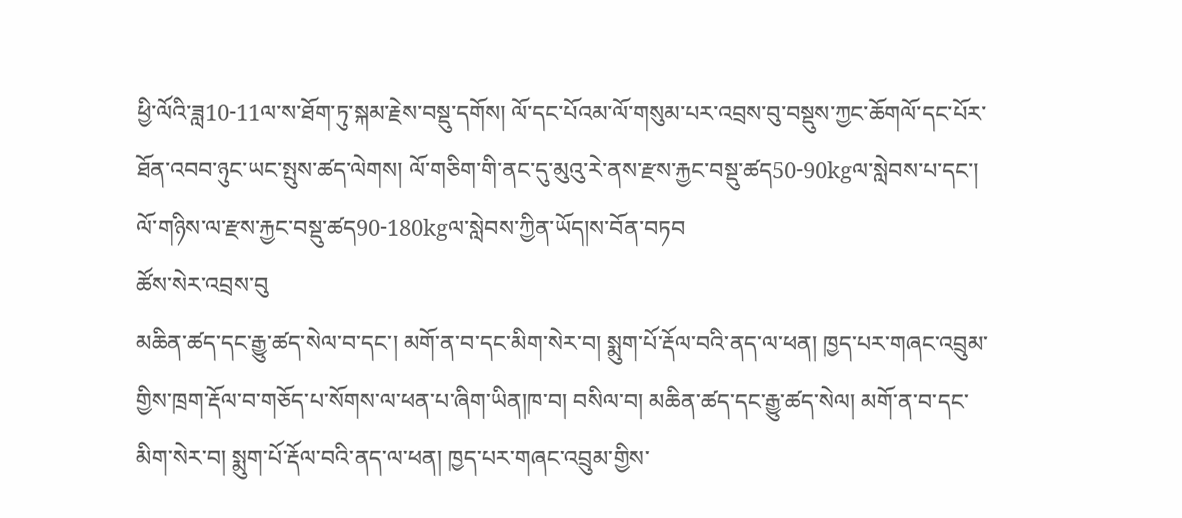ཕྱི་ལོའི་ཟླ10-11ལ་ས་ཐོག་ཏུ་སྐམ་རྗེས་བསྡུ་དགོས། ལོ་དང་པོའམ་ལོ་གསུམ་པར་འབྲས་བུ་བསྡུས་ཀྱང་ཆོགལོ་དང་པོར་ཐོན་འབབ་ཉུང་ཡང་སྤུས་ཚད་ལེགས། ལོ་གཅིག་གི་ནང་དུ་མུའུ་རེ་ནས་རྫས་རྐྱང་བསྡུ་ཚད50-90kgལ་སླེབས་པ་དང་། ལོ་གཉིས་ལ་རྫས་རྐྱང་བསྡུ་ཚད90-180kgལ་སླེབས་ཀྱིན་ཡོད།ས་བོན་བཏབ
ཚོས་སེར་འབྲས་བུ
མཆིན་ཚད་དང་རྒྱུ་ཚད་སེལ་བ་དང་། མགོ་ན་བ་དང་མིག་སེར་བ། སྨུག་པོ་རྡོལ་བའི་ནད་ལ་ཕན། ཁྱད་པར་གཞང་འབྲུམ་གྱིས་ཁྲག་རྡོལ་བ་གཅོད་པ་སོགས་ལ་ཕན་པ་ཞིག་ཡིན།ཁ་བ། བསིལ་བ། མཆིན་ཚད་དང་རྒྱུ་ཚད་སེལ། མགོ་ན་བ་དང་མིག་སེར་བ། སྨུག་པོ་རྡོལ་བའི་ནད་ལ་ཕན། ཁྱད་པར་གཞང་འབྲུམ་གྱིས་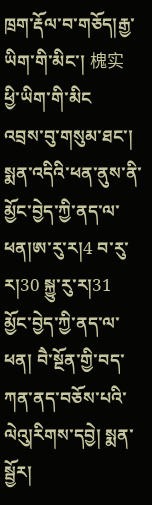ཁྲག་རྡོལ་བ་གཅོད།རྒྱ་ཡིག་གི་མིང་། 槐实 ཕྱི་ཡིག་གི་མིང
འབྲས་བུ་གསུམ་ཐང་།
སྨན་འདིའི་ཕན་ནུས་ནི་མྱོང་བྱེད་ཀྱི་ནད་ལ་ཕན།ཨ་རུ་ར།4 བ་རུ་ར།30 སྐྱུ་རུ་ར།31 མྱོང་བྱེད་ཀྱི་ནད་ལ་ཕན། བཻ་སྔོན་གྱི་བད་ཀན་ནད་བཅོས་པའི་ལེའུ།རིགས་དབྱེ། སྨན་སྦྱོར།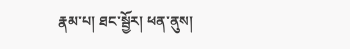རྣམ་པ། ཐང་སྦྱོར། ཕན་ནུས།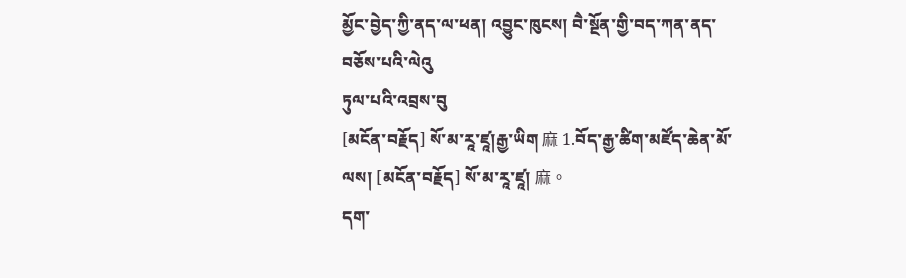མྱོང་བྱེད་ཀྱི་ནད་ལ་ཕན། འབྱུང་ཁུངས། བཻ་སྔོན་གྱི་བད་ཀན་ནད་བཅོས་པའི་ལེའུ
ཏུལ་པའི་འབྲས་བུ
[མངོན་བརྗོད] སོ་མ་རཱ་ཛཱ།རྒྱ་ཡིག 麻 1.བོད་རྒྱ་ཚིག་མཛོད་ཆེན་མོ་ལས། [མངོན་བརྗོད] སོ་མ་རཱ་ཛཱ། 麻。
དག་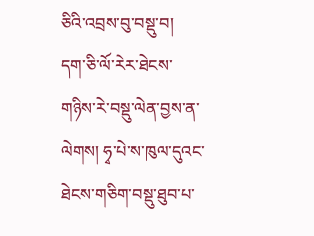ཅིའི་འབྲས་བུ་བསྡུ་བ།
དག་ཅི་ལོ་རེར་ཐེངས་གཉིས་རེ་བསྡུ་ལེན་བྱས་ན་ལེགས། ཧྭ་པེ་ས་ཁུལ་དུའང་ཐེངས་གཅིག་བསྡུ་ཐུབ་པ་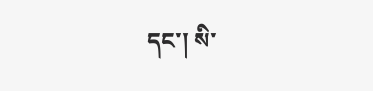དང་། སི་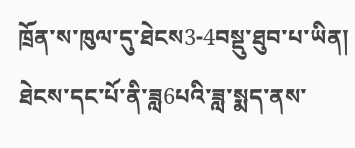ཁྲོན་ས་ཁུལ་དུ་ཐེངས3-4བསྡུ་ཐུབ་པ་ཡིན། ཐེངས་དང་པོ་ནི་ཟླ6པའི་ཟླ་སྨད་ནས་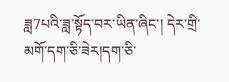ཟླ7པའི་ཟླ་སྟོད་བར་ཡིན་ཞིང་། དེར་གྲི་མགོ་དག་ཅི་ཟེར།དག་ཅི་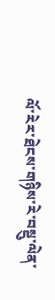ལོ་རེར་ཐེངས་གཉིས་རེ་བསྡུ་ལེན་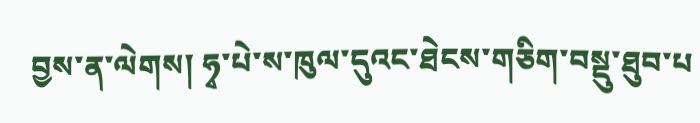བྱས་ན་ལེགས། ཧྭ་པེ་ས་ཁུལ་དུའང་ཐེངས་གཅིག་བསྡུ་ཐུབ་པ